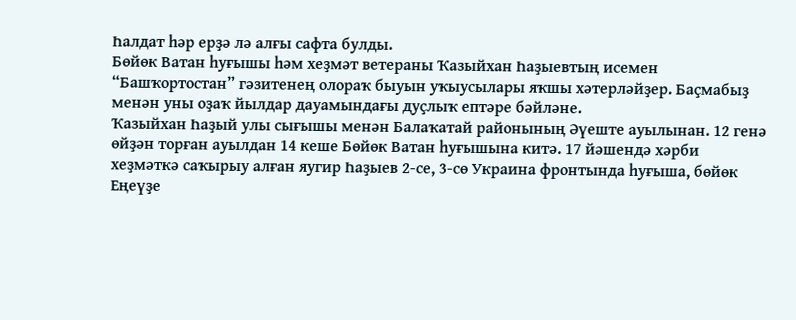Һалдат һәр ерҙә лә алғы сафта булды.
Бөйөк Ватан һуғышы һәм хеҙмәт ветераны Ҡазыйхан Һаҙыевтың исемен “Башҡортостан” гәзитенең олораҡ быуын уҡыусылары яҡшы хәтерләйҙер. Баҫмабыҙ менән уны оҙаҡ йылдар дауамындағы дуҫлыҡ ептәре бәйләне.
Ҡазыйхан Һаҙый улы сығышы менән Балаҡатай районының Әүеште ауылынан. 12 генә өйҙән торған ауылдан 14 кеше Бөйөк Ватан һуғышына китә. 17 йәшендә хәрби хеҙмәткә саҡырыу алған яугир Һаҙыев 2-се, 3-сө Украина фронтында һуғыша, бөйөк Еңеүҙе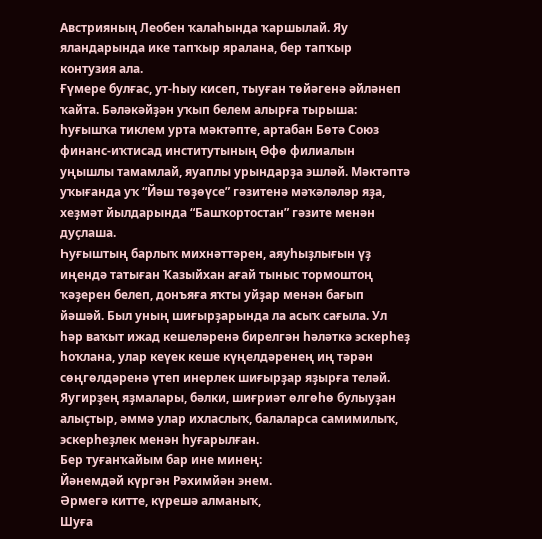Австрияның Леобен ҡалаһында ҡаршылай. Яу яландарында ике тапҡыр яралана, бер тапҡыр контузия ала.
Ғүмере булғас, ут-һыу кисеп, тыуған төйәгенә әйләнеп ҡайта. Бәләкәйҙән уҡып белем алырға тырыша: һуғышҡа тиклем урта мәктәпте, артабан Бөтә Союз финанс-иҡтисад институтының Өфө филиалын уңышлы тамамлай, яуаплы урындарҙа эшләй. Мәктәптә уҡығанда уҡ “Йәш төҙөүсе” гәзитенә мәҡәләләр яҙа, хеҙмәт йылдарында “Башҡортостан” гәзите менән дуҫлаша.
Һуғыштың барлыҡ михнәттәрен, аяуһыҙлығын үҙ иңендә татыған Ҡазыйхан ағай тыныс тормоштоң ҡәҙерен белеп, донъяға яҡты уйҙар менән бағып йәшәй. Был уның шиғырҙарында ла асыҡ сағыла. Ул һәр ваҡыт ижад кешеләренә бирелгән һәләткә эскерһеҙ һоҡлана, улар кеүек кеше күңелдәренең иң тәрән сөңгөлдәренә үтеп инерлек шиғырҙар яҙырға теләй. Яугирҙең яҙмалары, бәлки, шиғриәт өлгөһө булыуҙан алыҫтыр, әммә улар ихласлыҡ, балаларса самимилыҡ, эскерһеҙлек менән һуғарылған.
Бер туғанҡайым бар ине минең:
Йәнемдәй күргән Рәхимйән энем.
Әрмегә китте, күрешә алманыҡ,
Шуға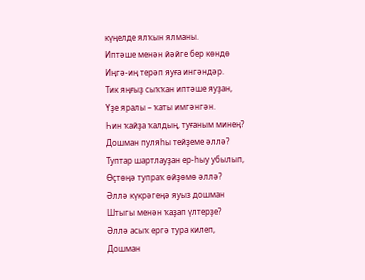күңелде ялҡын ялманы.
Иптәше менән йәйге бер көндө
Иңгә-иң терәп яуға ингәндәр.
Тик яңғыҙ сыҡҡан иптәше яуҙан,
Үҙе яралы – ҡаты имгәнгән.
Һин ҡайҙа ҡалдың, туғаным минең?
Дошман пуляһы тейҙеме әллә?
Туптар шартлауҙан ер-һыу убылып,
Өҫтөңә тупраҡ өйҙөмө әллә?
Әллә күкрәгеңә яуыз дошман
Штыгы менән ҡаҙап үлтерҙе?
Әллә асыҡ ергә тура килеп,
Дошман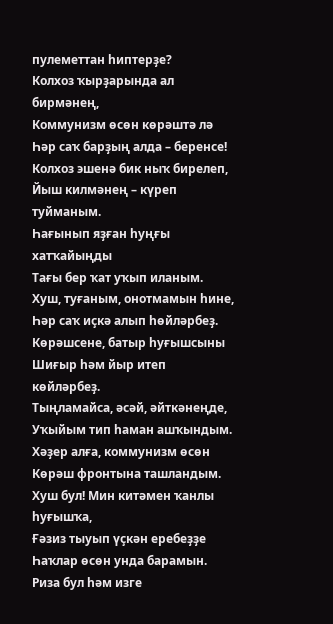пулеметтан һиптерҙе?
Колхоз ҡырҙарында ал бирмәнең,
Коммунизм өсөн көрәштә лә
Һәр саҡ барҙың алда – беренсе!
Колхоз эшенә бик ныҡ бирелеп,
Йыш килмәнең – күреп туйманым.
Һағынып яҙған һуңғы хатҡайыңды
Тағы бер ҡат уҡып иланым.
Хуш, туғаным, онотмамын һине,
Һәр саҡ иҫкә алып һөйләрбеҙ.
Көрәшсене, батыр һуғышсыны
Шиғыр һәм йыр итеп көйләрбеҙ.
Тыңламайса, әсәй, әйткәнеңде,
Уҡыйым тип һаман ашҡындым.
Хәҙер алға, коммунизм өсөн
Көрәш фронтына ташландым.
Хуш бул! Мин китәмен ҡанлы һуғышҡа,
Ғәзиз тыуып үҫкән еребеҙҙе
Һаҡлар өсөн унда барамын.
Риза бул һәм изге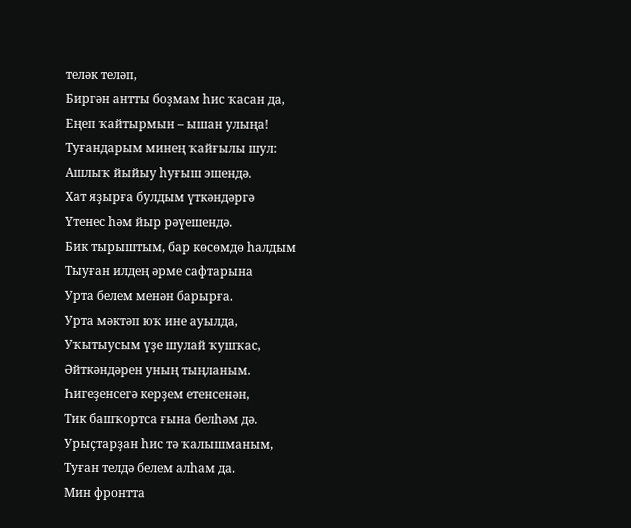теләк теләп,
Биргән антты боҙмам һис ҡасан да,
Еңеп ҡайтырмын – ышан улыңа!
Туғандарым минең ҡайғылы шул:
Ашлыҡ йыйыу һуғыш эшендә.
Хат яҙырға булдым үткәндәргә
Үтенес һәм йыр рәүешендә.
Бик тырыштым, бар көсөмдө һалдым
Тыуған илдең әрме сафтарына
Урта белем менән барырға.
Урта мәктәп юҡ ине ауылда,
Уҡытыусым үҙе шулай ҡушҡас,
Әйткәндәрен уның тыңланым.
Һигеҙенсегә керҙем етенсенән,
Тик башҡортса ғына белһәм дә.
Урыҫтарҙан һис тә ҡалышманым,
Туған телдә белем алһам да.
Мин фронтта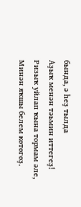бында, ә һеҙ тылда
Аҙыҡ менән тәьмин иттегеҙ!
Ризыҡ уйлап ҡына тормам әле,
Минән яҡшы белем көтөгөҙ.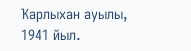Ҡарлыхан ауылы, 1941 йыл.